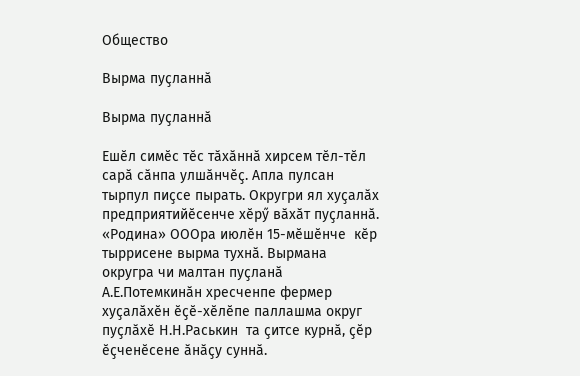Общество

Вырма пуҫланнӑ

Вырма пуҫланнӑ

Ешӗл симӗс тӗс тӑхӑннӑ хирсем тӗл-тӗл сарӑ сӑнпа улшӑнчӗҫ. Апла пулсан тырпул пиҫсе пырать. Округри ял хуҫалӑх предприятийӗсенче хӗрӳ вӑхӑт пуҫланнӑ.  «Родина» ОООра июлӗн 15-мӗшӗнче  кӗр тыррисене вырма тухнӑ. Вырмана округра чи малтан пуҫланӑ А.Е.Потемкинӑн хресченпе фермер хуҫалӑхӗн ӗҫӗ-хӗлӗпе паллашма округ пуҫлӑхӗ Н.Н.Раськин  та ҫитсе курнӑ, ҫӗр ӗҫченӗсене ӑнӑҫу суннӑ.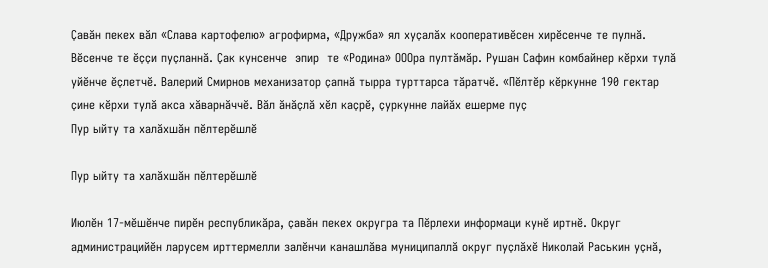Ҫавӑн пекех вӑл «Слава картофелю» агрофирма, «Дружба» ял хуҫалӑх кооперативӗсен хирӗсенче те пулнӑ. Вӗсенче те ӗҫҫи пуҫланнӑ. Ҫак кунсенче  эпир  те «Родина» ОООра пултӑмӑр. Рушан Сафин комбайнер кӗрхи тулӑ уйӗнче ӗҫлетчӗ. Валерий Смирнов механизатор ҫапнӑ тырра турттарса тӑратчӗ. «Пӗлтӗр кӗркунне 190 гектар ҫине кӗрхи тулӑ акса хӑварнӑччӗ. Вӑл ӑнӑҫлӑ хӗл каҫрӗ, ҫуркунне лайӑх ешерме пуҫ
Пур ыйту та халӑхшӑн пӗлтерӗшлӗ

Пур ыйту та халӑхшӑн пӗлтерӗшлӗ

Июлӗн 17-мӗшӗнче пирӗн республикӑра, ҫавӑн пекех округра та Пӗрлехи информаци кунӗ иртнӗ. Округ администрацийӗн ларусем ирттермелли залӗнчи канашлӑва муниципаллӑ округ пуҫлӑхӗ Николай Раськин уҫнӑ,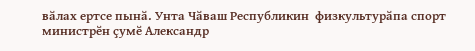вӑлах ертсе пынӑ. Унта Чӑваш Республикин  физкультурӑпа спорт министрӗн ҫумӗ Александр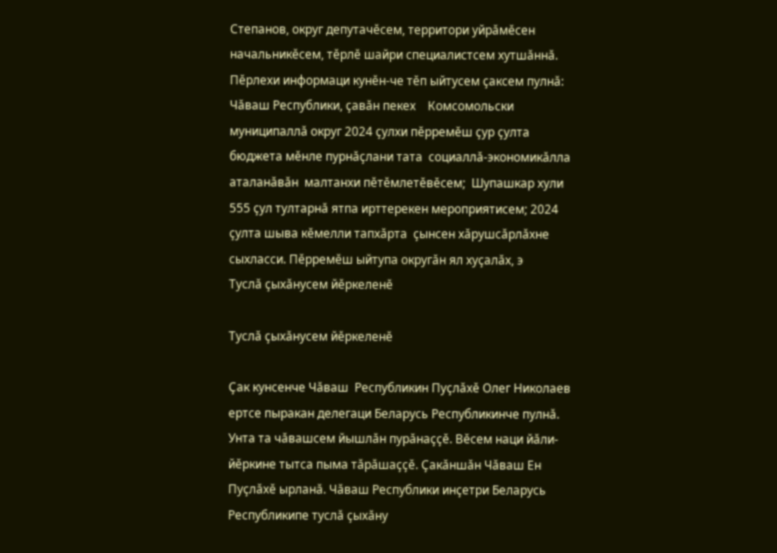Степанов, округ депутачӗсем, территори уйрӑмӗсен начальникӗсем, тӗрлӗ шайри специалистсем хутшӑннӑ. Пӗрлехи информаци кунӗн-че тӗп ыйтусем ҫаксем пулнӑ: Чӑваш Республики, ҫавӑн пекех    Комсомольски муниципаллӑ округ 2024 ҫулхи пӗрремӗш ҫур ҫулта бюджета мӗнле пурнӑҫлани тата  социаллӑ-экономикӑлла аталанӑвӑн  малтанхи пӗтӗмлетӗвӗсем;  Шупашкар хули 555 ҫул тултарнӑ ятпа ирттерекен мероприятисем; 2024  ҫулта шыва кӗмелли тапхӑрта  ҫынсен хӑрушсӑрлӑхне сыхласси. Пӗрремӗш ыйтупа округӑн ял хуҫалӑх, э
Туслӑ ҫыхӑнусем йӗркеленӗ

Туслӑ ҫыхӑнусем йӗркеленӗ

Ҫак кунсенче Чӑваш  Республикин Пуҫлӑхӗ Олег Николаев ертсе пыракан делегаци Беларусь Республикинче пулнӑ. Унта та чӑвашсем йышлӑн пурӑнаҫҫӗ. Вӗсем наци йӑли-йӗркине тытса пыма тӑрӑшаҫҫӗ. Ҫакӑншӑн Чӑваш Ен Пуҫлӑхӗ ырланӑ. Чӑваш Республики инҫетри Беларусь Республикипе туслӑ ҫыхӑну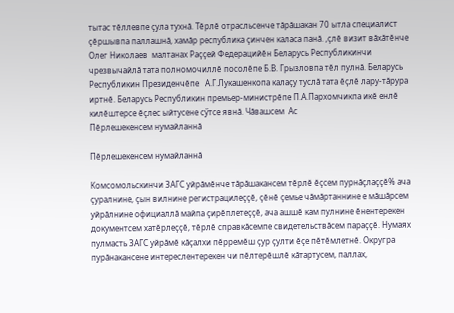тытас тӗллевпе ҫула тухнӑ. Тӗрлӗ отрасльсенче тӑрӑшакан 70 ытла специалист  ҫӗршывпа паллашнӑ, хамӑр республика ҫинчен каласа панӑ. ,ҫлӗ визит вӑхӑтӗнче Олег Николаев  малтанах Раҫҫей Федерацийӗн Беларусь Республикинчи чрезвычайлӑ тата полномочиллӗ посолӗпе Б.В. Грызловпа тӗл пулнӑ. Беларусь Республикин Президенчӗпе   А.Г.Лукашенкопа калаҫу туслӑ тата ӗҫлӗ лару-тӑрура иртнӗ. Беларусь Республикин премьер-министрӗпе П.А.Пархомчикпа икӗ енлӗ килӗштерсе ӗҫлес ыйтусене сӳтсе явнӑ. Чӑвашсем  Ас
Пӗрлешекенсем нумайланнӑ

Пӗрлешекенсем нумайланнӑ

Комсомольскинчи ЗАГС уйрӑмӗнче тӑрӑшакансем тӗрлӗ ӗҫсем пурнӑҫлаҫҫӗ% ача ҫуралнине, ҫын вилнине регистрацилеҫҫӗ, ҫӗнӗ ҫемье чӑмӑртаннине е мӑшӑрсем уйрӑлнине официаллӑ майпа ҫирӗплетеҫҫӗ, ача ашшӗ кам пулнине ӗнентерекен документсем хатӗрлеҫҫӗ, тӗрлӗ справкӑсемпе свидетельствӑсем параҫҫӗ. Нумаях пулмасть ЗАГС уйрӑмӗ кӑҫалхи пӗрремӗш ҫур ҫулти ӗҫе пӗтӗмлетнӗ. Округра пурӑнакансене интереслентерекен чи пӗлтерӗшлӗ кӑтартусем, паллах,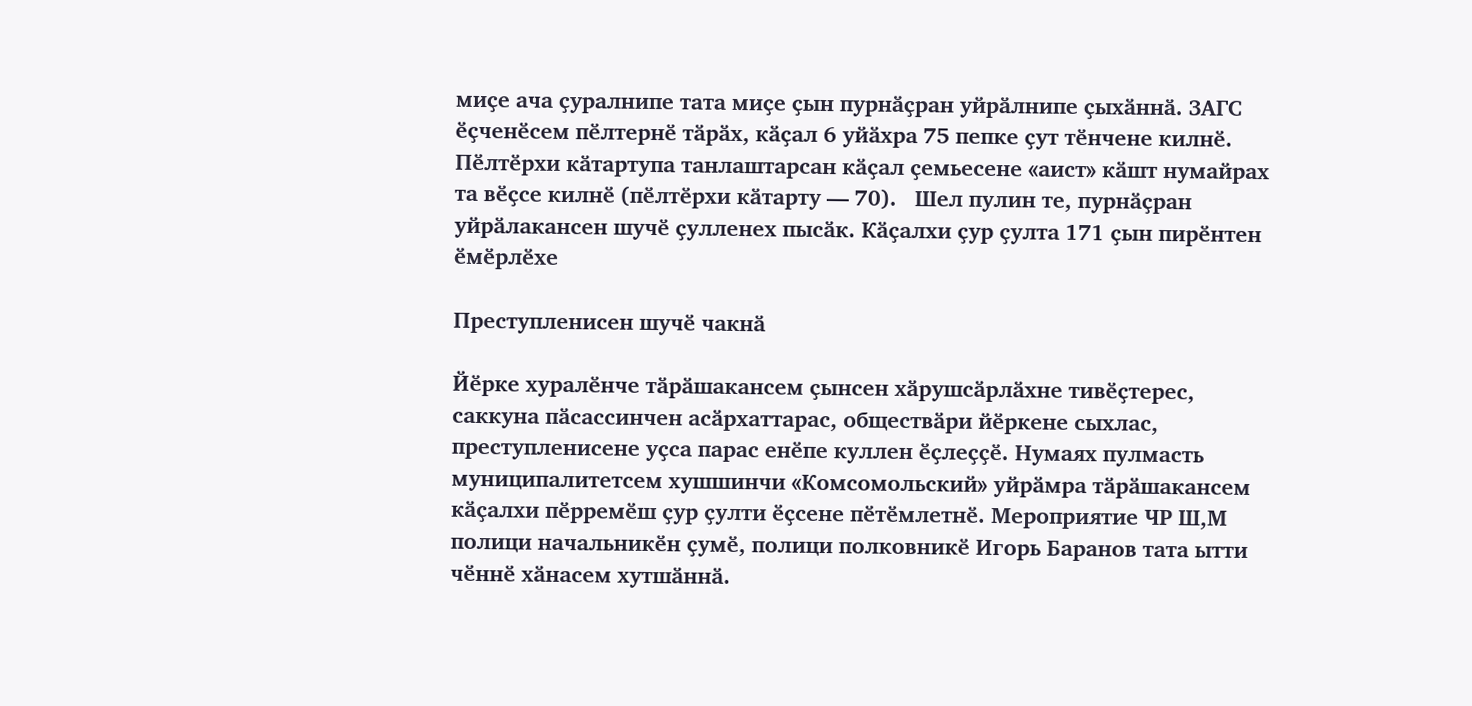миҫе ача ҫуралнипе тата миҫе ҫын пурнӑҫран уйрӑлнипе ҫыхӑннӑ. ЗАГС ӗҫченӗсем пӗлтернӗ тӑрӑх, кӑҫал 6 уйӑхра 75 пепке ҫут тӗнчене килнӗ. Пӗлтӗрхи кӑтартупа танлаштарсан кӑҫал ҫемьесене «аист» кӑшт нумайрах та вӗҫсе килнӗ (пӗлтӗрхи кӑтарту — 70).   Шел пулин те, пурнӑҫран уйрӑлакансен шучӗ ҫулленех пысӑк. Кӑҫалхи ҫур ҫулта 171 ҫын пирӗнтен ӗмӗрлӗхе

Преступленисен шучӗ чакнӑ

Йӗрке хуралӗнче тӑрӑшакансем ҫынсен хӑрушсӑрлӑхне тивӗҫтерес, саккуна пӑсассинчен асӑрхаттарас, обществӑри йӗркене сыхлас, преступленисене уҫса парас енӗпе куллен ӗҫлеҫҫӗ. Нумаях пулмасть муниципалитетсем хушшинчи «Комсомольский» уйрӑмра тӑрӑшакансем кӑҫалхи пӗрремӗш ҫур ҫулти ӗҫсене пӗтӗмлетнӗ. Мероприятие ЧР Ш,М полици начальникӗн ҫумӗ, полици полковникӗ Игорь Баранов тата ытти чӗннӗ хӑнасем хутшӑннӑ.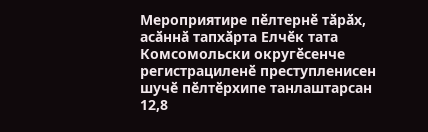Мероприятире пӗлтернӗ тӑрӑх, асӑннӑ тапхӑрта Елчӗк тата Комсомольски округӗсенче регистрациленӗ преступленисен шучӗ пӗлтӗрхипе танлаштарсан 12,8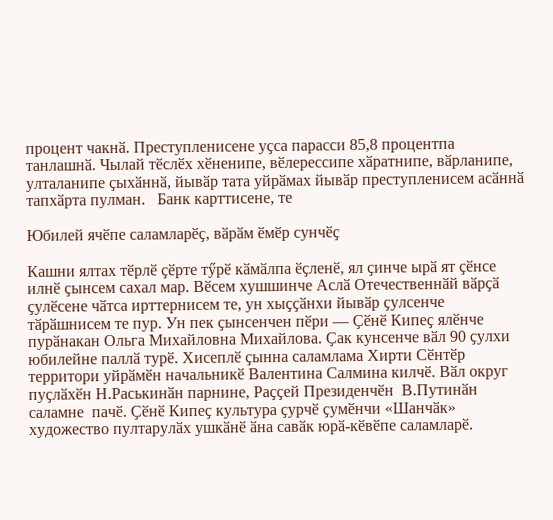процент чакнӑ. Преступленисене уҫса парасси 85,8 процентпа танлашнӑ. Чылай тӗслӗх хӗненипе, вӗлерессипе хӑратнипе, вӑрланипе, улталанипе ҫыхӑннӑ, йывӑр тата уйрӑмах йывӑр преступленисем асӑннӑ тапхӑрта пулман.   Банк карттисене, те

Юбилей ячӗпе саламларӗҫ, вӑрӑм ӗмӗр сунчӗҫ

Кашни ялтах тӗрлӗ ҫӗрте тӳрӗ кӑмӑлпа ӗҫленӗ, ял ҫинче ырӑ ят ҫӗнсе илнӗ ҫынсем сахал мар. Вӗсем хушшинче Аслӑ Отечественнӑй вӑрҫӑ ҫулӗсене чӑтса ирттернисем те, ун хыҫҫӑнхи йывӑр ҫулсенче тӑрӑшнисем те пур. Ун пек ҫынсенчен пӗри — Ҫӗнӗ Кипеҫ ялӗнче пурӑнакан Ольга Михайловна Михайлова. Ҫак кунсенче вӑл 90 ҫулхи юбилейне паллӑ турӗ. Хисеплӗ ҫынна саламлама Хирти Сӗнтӗр территори уйрӑмӗн начальникӗ Валентина Салмина килчӗ. Вӑл округ пуҫлӑхӗн Н.Раськинӑн парнине, Раҫҫей Президенчӗн  В.Путинӑн саламне  пачӗ. Ҫӗнӗ Кипеҫ культура ҫурчӗ ҫумӗнчи «Шанчӑк» художество пултарулӑх ушкӑнӗ ӑна савӑк юрӑ-кӗвӗпе саламларӗ.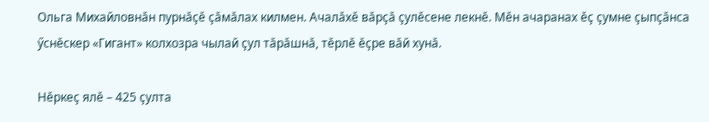Ольга Михайловнӑн пурнӑҫӗ ҫӑмӑлах килмен. Ачалӑхӗ вӑрҫӑ ҫулӗсене лекнӗ. Мӗн ачаранах ӗҫ ҫумне ҫыпҫӑнса ӳснӗскер «Гигант» колхозра чылай ҫул тӑрӑшнӑ, тӗрлӗ ӗҫре вӑй хунӑ.

Нӗркеҫ ялӗ – 425 ҫулта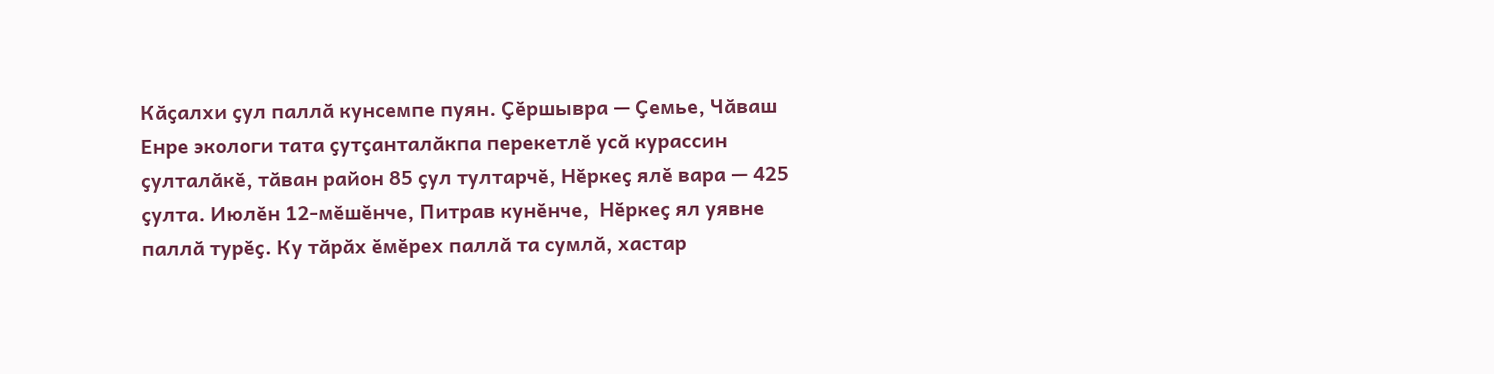Кӑҫалхи ҫул паллӑ кунсемпе пуян. Ҫӗршывра — Ҫемье, Чӑваш Енре экологи тата ҫутҫанталӑкпа перекетлӗ усӑ курассин ҫулталӑкӗ, тӑван район 85 ҫул тултарчӗ, Нӗркеҫ ялӗ вара — 425 ҫулта. Июлӗн 12-мӗшӗнче, Питрав кунӗнче,  Нӗркеҫ ял уявне паллӑ турӗҫ. Ку тӑрӑх ӗмӗрех паллӑ та сумлӑ, хастар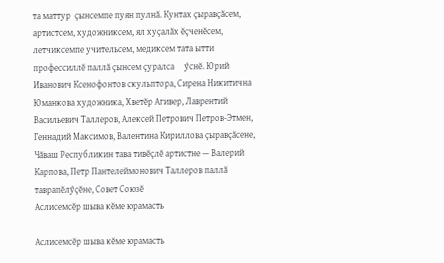та маттур  ҫынсемпе пуян пулнӑ. Кунтах ҫыравҫӑсем, артистсем, художниксем, ял хуҫалӑх ӗҫченӗсем, летчиксемпе учительсем, медиксем тата ытти  профессиллӗ паллӑ ҫынсем ҫуралса     ӳснӗ. Юрий Иванович Ксенофонтов скульптора, Сирена Никитична Юманкова художника, Хветӗр Агивер, Лаврентий Васильевич Таллеров, Алексей Петрович Петров-Этмен, Геннадий Максимов, Валентина Кириллова ҫыравҫӑсене, Чӑваш Республикин тава тивӗҫлӗ артистне — Валерий Карпова, Петр Пантелеймонович Таллеров паллӑ таврапӗлӳҫӗне, Совет Союзӗ
Аслисемсӗр шыва кӗме юрамасть

Аслисемсӗр шыва кӗме юрамасть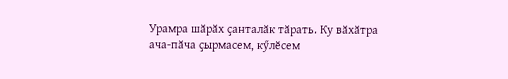Урамра шӑрӑх ҫанталӑк тӑрать. Ку вӑхӑтра ача-пӑча ҫырмасем, кӳлӗсем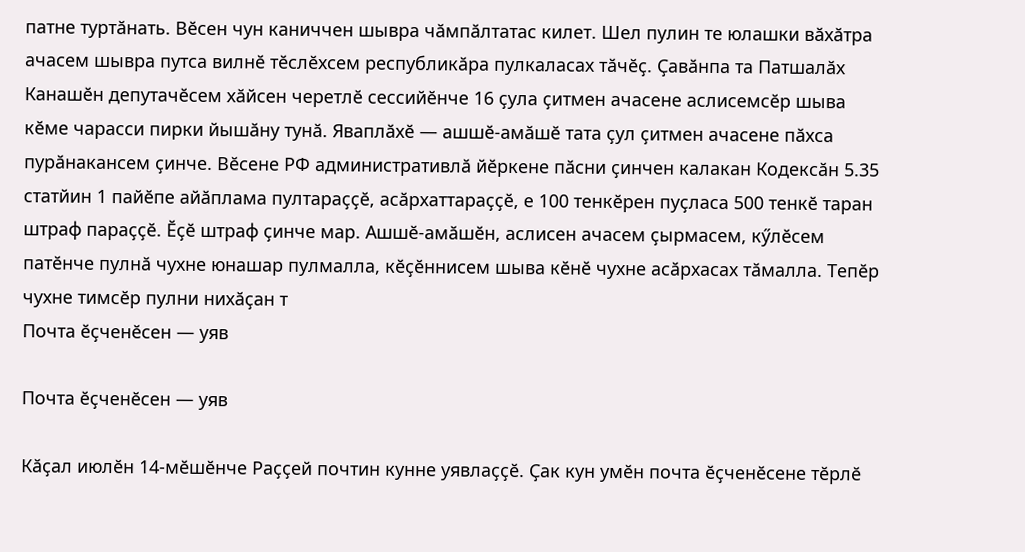патне туртӑнать. Вӗсен чун каниччен шывра чӑмпӑлтатас килет. Шел пулин те юлашки вӑхӑтра ачасем шывра путса вилнӗ тӗслӗхсем республикӑра пулкаласах тӑчӗҫ. Ҫавӑнпа та Патшалӑх Канашӗн депутачӗсем хӑйсен черетлӗ сессийӗнче 16 ҫула ҫитмен ачасене аслисемсӗр шыва кӗме чарасси пирки йышӑну тунӑ. Яваплӑхӗ — ашшӗ-амӑшӗ тата ҫул ҫитмен ачасене пӑхса пурӑнакансем ҫинче. Вӗсене РФ административлӑ йӗркене пӑсни ҫинчен калакан Кодексӑн 5.35 статйин 1 пайӗпе айӑплама пултараҫҫӗ, асӑрхаттараҫҫӗ, е 100 тенкӗрен пуҫласа 500 тенкӗ таран штраф параҫҫӗ. Ӗҫӗ штраф ҫинче мар. Ашшӗ-амӑшӗн, аслисен ачасем ҫырмасем, кӳлӗсем патӗнче пулнӑ чухне юнашар пулмалла, кӗҫӗннисем шыва кӗнӗ чухне асӑрхасах тӑмалла. Тепӗр чухне тимсӗр пулни нихӑҫан т
Почта ӗҫченӗсен — уяв

Почта ӗҫченӗсен — уяв

Кӑҫал июлӗн 14-мӗшӗнче Раҫҫей почтин кунне уявлаҫҫӗ. Ҫак кун умӗн почта ӗҫченӗсене тӗрлӗ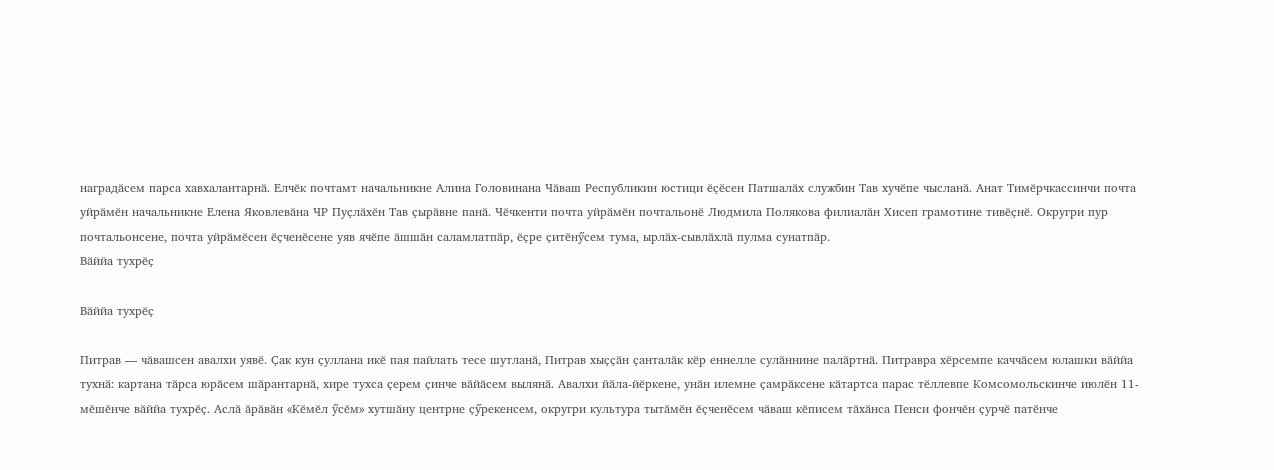наградӑсем парса хавхалантарнӑ. Елчӗк почтамт начальникне Алина Головинана Чӑваш Республикин юстици ӗҫӗсен Патшалӑх службин Тав хучӗпе чысланӑ. Анат Тимӗрчкассинчи почта уйрӑмӗн начальникне Елена Яковлевӑна ЧР Пуҫлӑхӗн Тав ҫырӑвне панӑ. Чӗчкенти почта уйрӑмӗн почтальонӗ Людмила Полякова филиалӑн Хисеп грамотине тивӗҫнӗ. Округри пур почтальонсене, почта уйрӑмӗсен ӗҫченӗсене уяв ячӗпе ӑшшӑн саламлатпӑр, ӗҫре ҫитӗнӳсем тума, ырлӑх-сывлӑхлӑ пулма сунатпӑр.
Вӑййа тухрӗҫ

Вӑййа тухрӗҫ

Питрав — чӑвашсен авалхи уявӗ. Ҫак кун ҫуллана икӗ пая пайлать тесе шутланӑ, Питрав хыҫҫӑн ҫанталӑк кӗр еннелле сулӑннине палӑртнӑ. Питравра хӗрсемпе каччӑсем юлашки вӑййа тухнӑ: картана тӑрса юрӑсем шӑрантарнӑ, хире тухса ҫерем ҫинче вӑйӑсем вылянӑ. Авалхи йӑла-йӗркене, унӑн илемне ҫамрӑксене кӑтартса парас тӗллевпе Комсомольскинче июлӗн 11-мӗшӗнче вӑййа тухрӗҫ. Аслӑ ӑрӑвӑн «Кӗмӗл ӳсӗм» хутшӑну центрне ҫӳрекенсем, округри культура тытӑмӗн ӗҫченӗсем чӑваш кӗписем тӑхӑнса Пенси фончӗн ҫурчӗ патӗнче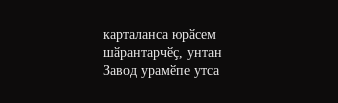карталанса юрӑсем шӑрантарчӗҫ, унтан Завод урамӗпе утса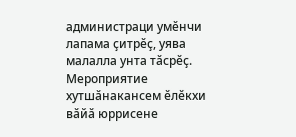администраци умӗнчи лапама ҫитрӗҫ, уява малалла унта тӑсрӗҫ.   Мероприятие хутшӑнакансем ӗлӗкхи вӑйӑ юррисене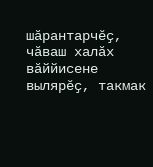шӑрантарчӗҫ, чӑваш халӑх вӑййисене вылярӗҫ, такмак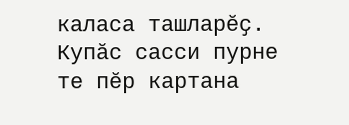каласа ташларӗҫ. Купӑс сасси пурне те пӗр картана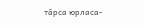тӑрса юрласа-